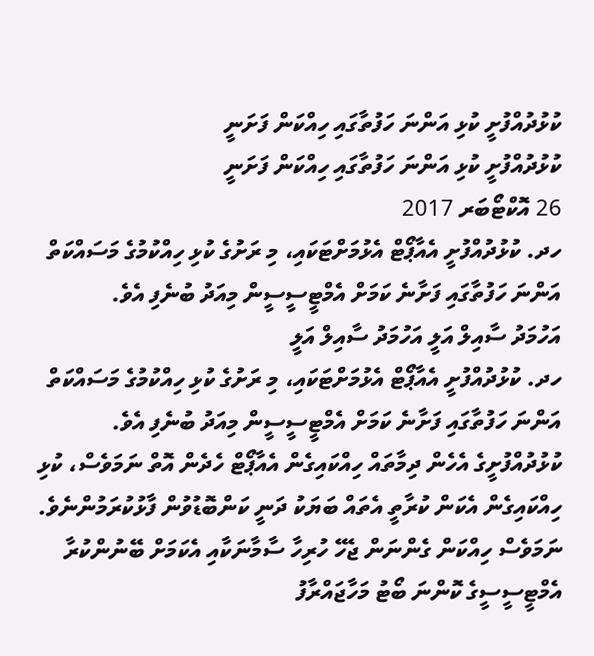ކުޅުދުއްފުށީ ކުޅި އަންނަ ހަފުތާގައި ހިއްކަން ފަށަނީ
ކުޅުދުއްފުށީ ކުޅި އަންނަ ހަފުތާގައި ހިއްކަން ފަށަނީ
26 އޮކްޓޯބަރ 2017
ހދ. ކުޅުދުއްފުށީ އެއާޕޯޓް އެޅުމަށްޓަކައި، މި ރަށުގެ ކުޅި ހިއްކުމުގެ މަސައްކަތް އަންނަ ހަފުތާގައި ފަށާނެ ކަމަށް އެމްޓީސީސީން މިއަދު ބުނެފި އެވެ.
އަހުމަދު ސާއިލް އަލީ އަހުމަދު ސާއިލް އަލީ
ހދ. ކުޅުދުއްފުށީ އެއާޕޯޓް އެޅުމަށްޓަކައި، މި ރަށުގެ ކުޅި ހިއްކުމުގެ މަސައްކަތް އަންނަ ހަފުތާގައި ފަށާނެ ކަމަށް އެމްޓީސީސީން މިއަދު ބުނެފި އެވެ.
ކުޅުދުއްފުށީގެ އެހެން ދިމާތައް ހިއްކައިގެން އެއާޕޯޓް ހެދެން އޮތް ނަމަވެސް، ކުޅި ހިއްކައިގެން އެކަން ކުރާތީ އެތައް ބަޔަކު ދަނީ ކަންބޮޑުވުން ފާޅުކުރަމުންނެވެ. ނަމަވެސް ހިއްކަން ގެންނަން ޖެހޭ ހުރިހާ ސާމާނަކާއި އެކަމަށް ބޭނުންކުރާ އެމްޓީސީސީގެ ކޮންނަ ބޯޓު މަހާޖައްރާފު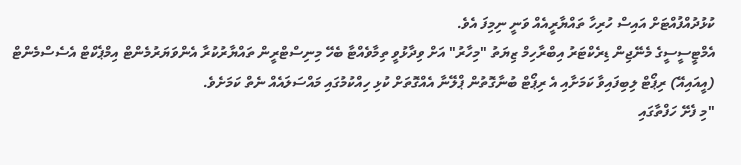ކުޅުދުއްފުއްޓަށް އައިސް ހުރިހާ ތައްޔާރީއެއް ވަނީ ނިމިފަ އެވެ.
އެމްޓީސީސީގެ މެނޭޖިން ޑިރެކްޓަރު އިބްރާހިމް ޒިޔަތު "މިހާރު" އަށް ވިދާޅުވީ ތިމާވެއްޓާ ބެހޭ މިނިސްޓްރީން ތައްޔާރުކުރާ އެންވަޔަރުމެންޓް އިމްޕެކްޓް އެސެސްމެންޓް (އީއައިއޭ) ރިޕޯޓް ލިބިފައިވާ ކަމަށާއި އެ ރިޕޯޓް ބުނާގޮތުން ޕްލޭނާ އެއްގޮތަށް ކުޅި ހިއްކުމުގައި މައްސަލައެއް ނެތް ކަމަށެވެ.
"މި ފެށޭ ހަފްތާގައި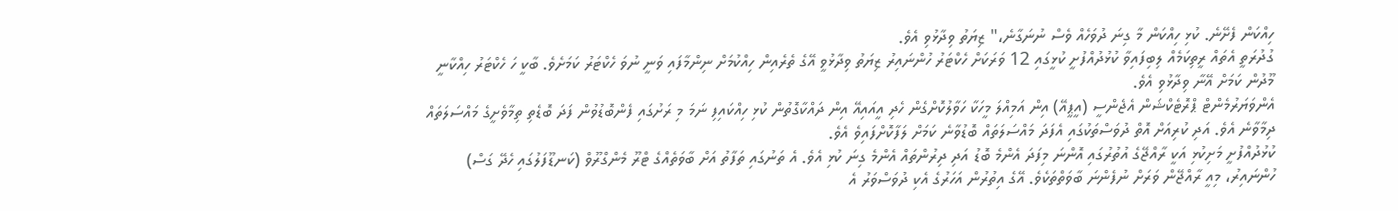ހިއްކަން ފެށޭނެ. ކުޅި ހިއްކަން މާ ގިނަ ދުވަހެއް ވެސް ނުނަގާނެ،" ޒިޔަތު ވިދާޅުވި އެވެ.
ގުދުރަތީ އެތައް ރީތިކަމެއް ލިބިފައިވާ ކުޅުދުއްފުށީ ކުޅީގައި 12 ވަރަކަށް ހެކްޓަރު ހުންނައިރު ޒިޔަތު ވިދާޅުވީ އޭގެ ތެރެއިން ހިއްކުމަށް ނިންމާފައި ވަނީ ނުވަ ހެކްޓަރު ކަމަށެވެ. ބާކީ ހަ ހެކްޓަރު ހިއްކާނީ މޫދުން ކަމަށް އޭނާ ވިދާޅުވި އެވެ.
އެންވަޔަރުމެންޓް ޕްރޮޓެކްޝަން އެޖެންސީ (އީޕީއޭ) އިން އަމިއްލަ މީހަކާ ހަވާލުކޮށްގެން ހެދި އީއައިއޭ އިން ދައްކާގޮތުން ކުޅި ހިއްކައިފި ނަމަ މި ރަށުގައި ފެންބޮޑުވުން ފަދަ ބޮޑެތި ތިމާވެށީގެ މައްސަލަތައް ދިމާވާނެ އެވެ. އަދި ކުރިއަށް އޮތް ދުވަސްތަކުގައި އެފަދަ މައްސަލަތައް ބޮޑުވާނެ ކަމަށް ލަފާކޮށްފައިވެ އެވެ.
ކުޅުދުއްފުށީ މަށިކުޅި އަކީ ރާއްޖޭގެ އުތުރުގައި އޮންނަ މިފަދަ އެންމެ ބޮޑު އަދި ދިރުންތައް އެންމެ ގިނަ ކުޅި އެވެ. އެ ތަނުގައި ތަފާތު އަށް ބާވަތެއްގެ ޓްރޫ މެންގްރޫވް (ކަނޑޫފަލުގައި ހެދޭ ގަސް) ހުންނައިރު، މިއީ ރާއްޖޭން ވަރަށް ނުފެންނަ ބާވަތްތަކެވެ. އޭގެ އިތުރުން އަހަރުގެ އެކި ދުވަސްވަރު އެ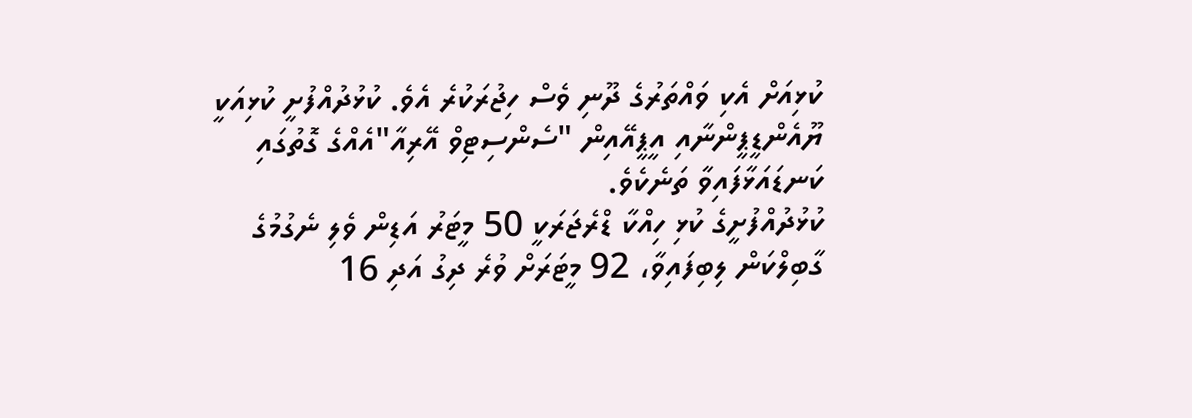ކުޅިއަށް އެކި ވައްތަރުގެ ދޫނި ވެސް ހިޖުރަކުރެ އެވެ. ކުޅުދުއްފުށީ ކުޅިއަކީ ޔޫއެންޑީޕީންނާއި އީޕީއޭއިން "ސެންސިޓިވް އޭރިއާ"އެއްގެ ގޮތުގައި ކަނޑައަޅާފައިވާ ތަނެކެވެ.
ކުޅުދުއްފުށީގެ ކުޅި ހިއްކާ ޑްރެޖަރަކީ 50 މީޓަރު އަޑިން ވެލި ނެގުމުގެ ގާބިލްކަން ލިބިފައިވާ، 92 މީޓަރަށް ވުރެ ދިގު އަދި 16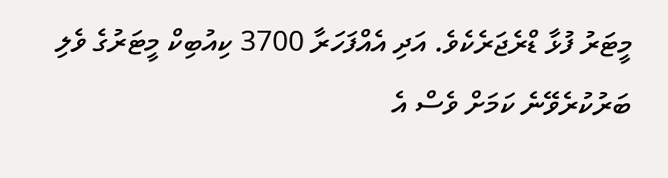މީޓަރު ފުޅާ ޑްރެޖަރެކެވެ. އަދި އެއްފަހަރާ 3700 ކިއުބިކް މީޓަރުގެ ވެލި ބަރުކުރެވޭނެ ކަމަށް ވެސް އެ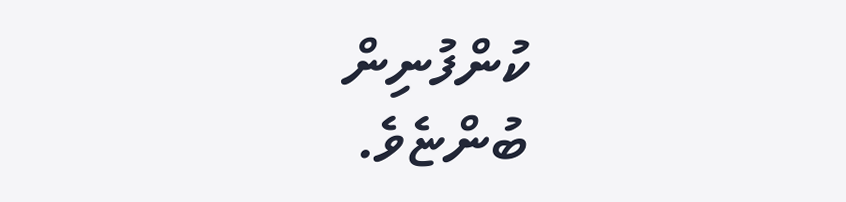ކުންފުނިން ބުންޏެވެ.